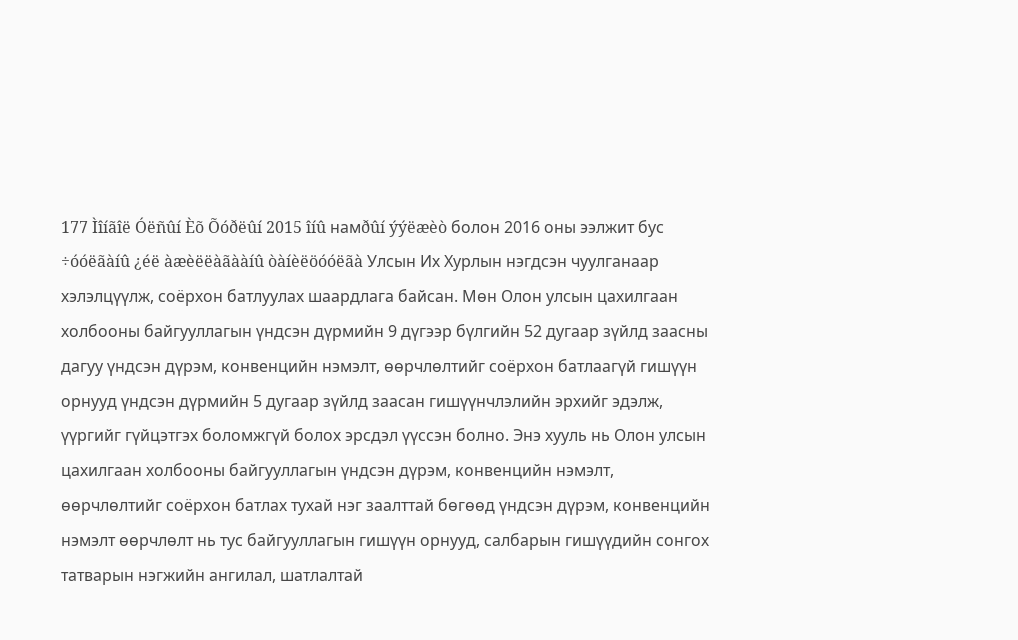177 Ìîíãîë Óëñûí Èõ Õóðëûí 2015 îíû намðûí ýýëæèò болон 2016 оны ээлжит бус ÷óóëãàíû ¿éë àæèëëàãààíû òàíèëöóóëãà Улсын Их Хурлын нэгдсэн чуулганаар хэлэлцүүлж, соёрхон батлуулах шаардлага байсан. Мөн Олон улсын цахилгаан холбооны байгууллагын үндсэн дүрмийн 9 дүгээр бүлгийн 52 дугаар зүйлд заасны дагуу үндсэн дүрэм, конвенцийн нэмэлт, өөрчлөлтийг соёрхон батлаагүй гишүүн орнууд үндсэн дүрмийн 5 дугаар зүйлд заасан гишүүнчлэлийн эрхийг эдэлж, үүргийг гүйцэтгэх боломжгүй болох эрсдэл үүссэн болно. Энэ хууль нь Олон улсын цахилгаан холбооны байгууллагын үндсэн дүрэм, конвенцийн нэмэлт, өөрчлөлтийг соёрхон батлах тухай нэг заалттай бөгөөд үндсэн дүрэм, конвенцийн нэмэлт өөрчлөлт нь тус байгууллагын гишүүн орнууд, салбарын гишүүдийн сонгох татварын нэгжийн ангилал, шатлалтай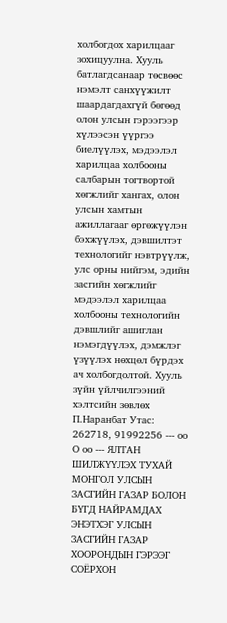холбогдох харилцааг зохицуулна. Хууль батлагдсанаар төсвөөс нэмэлт санхүүжилт шаардагдахгүй бөгөөд олон улсын гэрээгээр хүлээсэн үүргээ биелүүлэх, мэдээлэл харилцаа холбооны салбарын тогтвортой хөгжлийг хангах, олон улсын хамтын ажиллагааг өргөжүүлэн бэхжүүлэх, дэвшилтэт технологийг нэвтрүүлж, улс орны нийгэм, эдийн засгийн хөгжлийг мэдээлэл харилцаа холбооны технологийн дэвшлийг ашиглан нэмэгдүүлэх, дэмжлэг үзүүлэх нөхцөл бүрдэх ач холбогдолтой. Хууль зүйн үйлчилгээний хэлтсийн зөвлөх П.Наранбат Утас: 262718, 91992256 --- оо О оо --- ЯЛТАН ШИЛЖҮҮЛЭХ ТУХАЙ МОНГОЛ УЛСЫН ЗАСГИЙН ГАЗАР БОЛОН БҮГД НАЙРАМДАХ ЭНЭТХЭГ УЛСЫН ЗАСГИЙН ГАЗАР ХООРОНДЫН ГЭРЭЭГ СОЁРХОН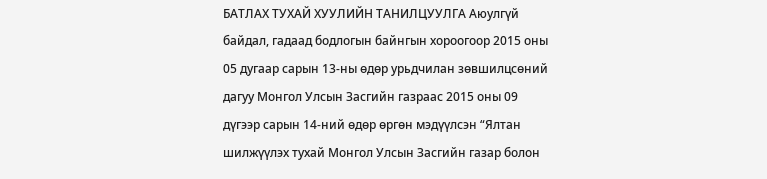БАТЛАХ ТУХАЙ ХУУЛИЙН ТАНИЛЦУУЛГА Аюулгүй байдал, гадаад бодлогын байнгын хороогоор 2015 оны 05 дугаар сарын 13-ны өдөр урьдчилан зөвшилцсөний дагуу Монгол Улсын Засгийн газраас 2015 оны 09 дүгээр сарын 14-ний өдөр өргөн мэдүүлсэн “Ялтан шилжүүлэх тухай Монгол Улсын Засгийн газар болон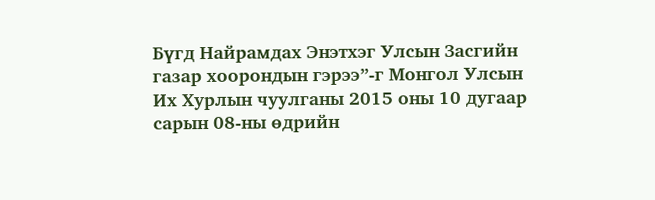Бүгд Найрамдах Энэтхэг Улсын Засгийн газар хоорондын гэрээ”-г Монгол Улсын Их Хурлын чуулганы 2015 оны 10 дугаар сарын 08-ны өдрийн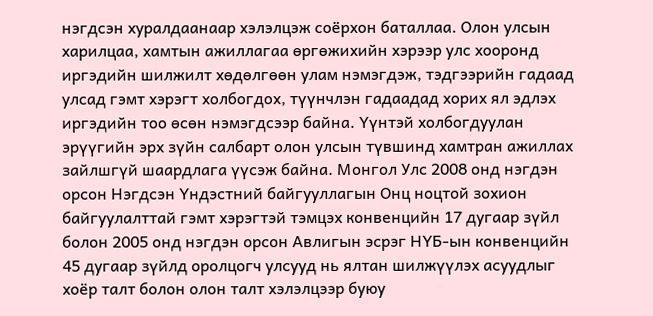нэгдсэн хуралдаанаар хэлэлцэж соёрхон баталлаа. Олон улсын харилцаа, хамтын ажиллагаа өргөжихийн хэрээр улс хооронд иргэдийн шилжилт хөдөлгөөн улам нэмэгдэж, тэдгээрийн гадаад улсад гэмт хэрэгт холбогдох, түүнчлэн гадаадад хорих ял эдлэх иргэдийн тоо өсөн нэмэгдсээр байна. Үүнтэй холбогдуулан эрүүгийн эрх зүйн салбарт олон улсын түвшинд хамтран ажиллах зайлшгүй шаардлага үүсэж байна. Монгол Улс 2008 онд нэгдэн орсон Нэгдсэн Үндэстний байгууллагын Онц ноцтой зохион байгуулалттай гэмт хэрэгтэй тэмцэх конвенцийн 17 дугаар зүйл болон 2005 онд нэгдэн орсон Авлигын эсрэг НҮБ-ын конвенцийн 45 дугаар зүйлд оролцогч улсууд нь ялтан шилжүүлэх асуудлыг хоёр талт болон олон талт хэлэлцээр буюу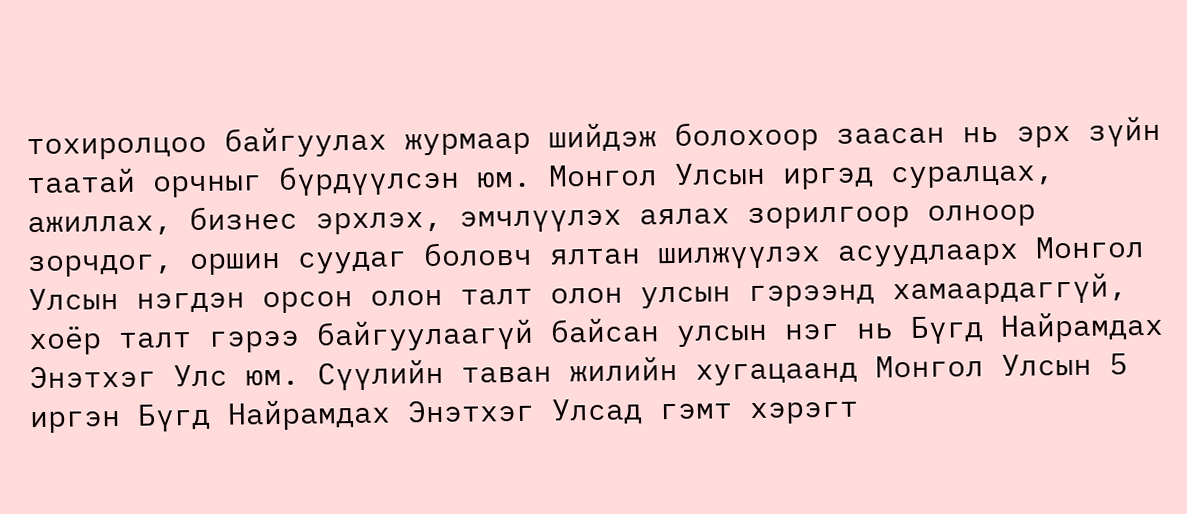тохиролцоо байгуулах журмаар шийдэж болохоор заасан нь эрх зүйн таатай орчныг бүрдүүлсэн юм. Монгол Улсын иргэд суралцах, ажиллах, бизнес эрхлэх, эмчлүүлэх аялах зорилгоор олноор зорчдог, оршин суудаг боловч ялтан шилжүүлэх асуудлаарх Монгол Улсын нэгдэн орсон олон талт олон улсын гэрээнд хамаардаггүй, хоёр талт гэрээ байгуулаагүй байсан улсын нэг нь Бүгд Найрамдах Энэтхэг Улс юм. Сүүлийн таван жилийн хугацаанд Монгол Улсын 5 иргэн Бүгд Найрамдах Энэтхэг Улсад гэмт хэрэгт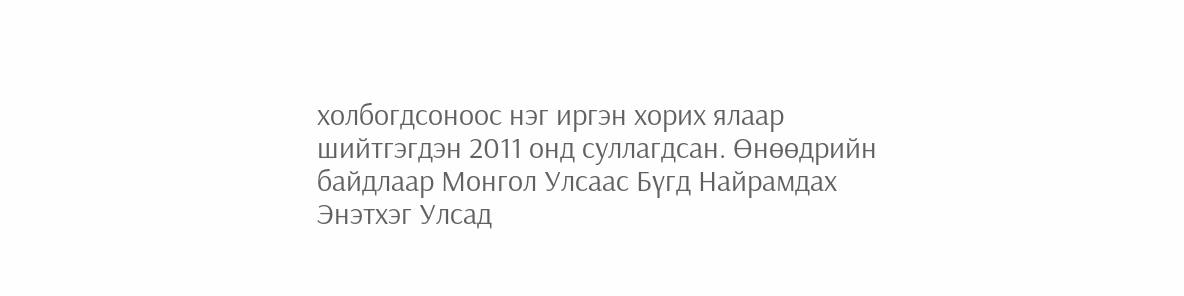холбогдсоноос нэг иргэн хорих ялаар шийтгэгдэн 2011 онд суллагдсан. Өнөөдрийн байдлаар Монгол Улсаас Бүгд Найрамдах Энэтхэг Улсад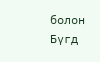болон Бүгд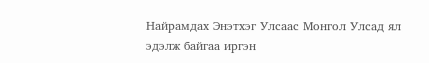Найрамдах Энэтхэг Улсаас Монгол Улсад ял эдэлж байгаа иргэн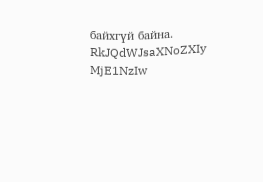байхгүй байна.
RkJQdWJsaXNoZXIy MjE1NzIw